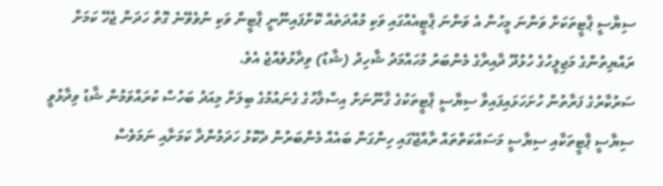ސިޔާސީ ޕާޓީތަކަށް ވަންނަ މީހުން އެ ވަންނަ ޕާޓީއެއްގައި ވަކި މުއްދަތެއް ކޮށްފައިނޫނީ ޕާޓީން ވަކި ނުވެވޭނެ ގޮތް ހަދަން ޖެހޭ ކަމަށް ރައްޔިތުންގެ މަޖިލީހުގެ ހުޅުދޫ ދާއިރާގެ މެންބަރު މުހައްމަދު ޝާހިދު (ޝާޑު) ވިދާޅުވެއްޖެ އެވެ.
ސަރުކާރުގެ ފަރާތުން ހުށަހަޅައިފައިވާ ސިޔާސީ ޕާޓީތަކުގެ ގާނޫނަށް އިސްލާހުގެ ގެނައުމުގެ ބިލަށް މިއަދު ބަހުސް ކުރައްވަމުން ޝާޑު ވިދާޅުވީ ސިޔާސީ ޕާޓީތަކާއި ސިޔާސީ މަސައްކަތްތައް ރާއްޖޭގައި ހިންގަން ބައެއް މެންބަރުން ދެކޮޅު ހަދަމުންދާ ކަމަށާއި ނަމަވެސް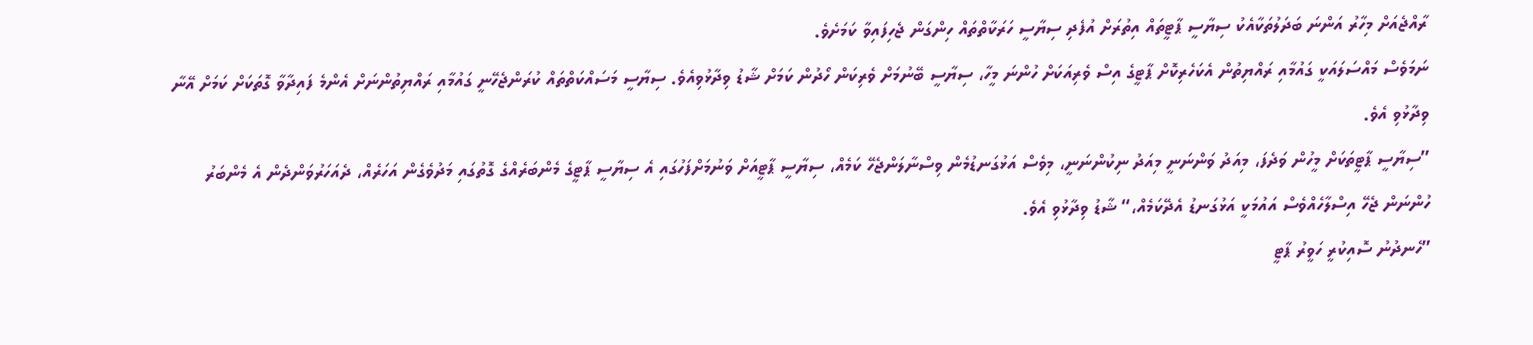ރާއްޖެއަށް މިހާރު އަންނަ ބަދަލުތަކާއެކު ސިޔާސީ ޕާޓީތައް އިތުރަށް އުފެދި ސިޔާސީ ހަރަކާތްތައް ހިންގަން ޖެހިފައިވާ ކަމަށެވެ.
ނަމަވެސް މައްސަލައަކީ ގައުމާއި ރައްޔިތުން އެކަހެރިކޮށް ޕާޓީގެ އިސް ވެރިއަކަށް ހުންނަ މީހާ، ސިޔާސީ ބޭނުމަށް ވެރިކަން ހޯދުން ކަމަށް ޝާޑު ވިދާޅުވިއެވެ. ސިޔާސީ މަސައްކަތްތައް ކުރަންޖެހޭނީ ގައުމާއި ރައްޔިތުންނަށް އެންމެ ފައިދާވާ ގޮތަކަށް ކަމަށް އޭނާ ވިދާޅުވި އެވެ.
”ސިޔާސީ ޕާޓީތަކަށް މީހުން ވަދެފަ، މިއަދު ވަންނަނީ މިއަދު ނިކުންނަނީ، މިވެސް އަޅުގަނޑުމެން ވިސްނާލަންޖެހޭ ކަމެއް، ސިޔާސީ ޕާޓީއަށް ވަނުމަށްފަހުގައި އެ ސިޔާސީ ޕާޓީގެ މެންބަރެއްގެ ގޮތުގައި މަދުވެގެން އަހަރެއް، ދެއަހަރުވަންދެން އެ މެންބަރު ހުންނަން ޖެހޭ އިސްލާހެއްވެސް އައުމަކީ އަޅުގަނޑު އެދޭކަމެއް،“ ޝާޑު ވިދާޅުވި އެވެ.
”ހެނދުނު ސޮއިކުރީ ހަވީރު ޕާޓީ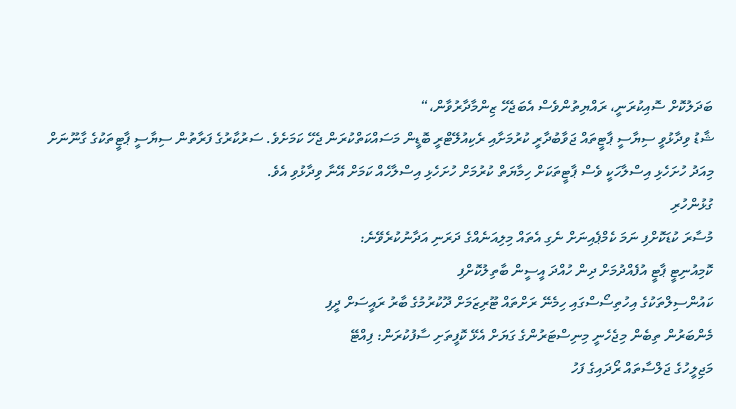ބަދަލުކޮށް ސޮއިކުރަނީ، ރައްޔިތުންވެސް އެބަޖެހޭ ޒިންމާދާރުވާން،“
ޝާޑު ވިދާޅުވީ ސިޔާސީ ޕާޓީތައް ޖަވާބުދާރީ ކުރުމަށާއި ރެކިއުލޭޓްރީ ބޮޑީން މަސައްކަތްކުރަން ޖެހޭ ކަމަށެވެ. ސަރުކާރުގެ ފަރާތުން ސިޔާސީ ޕާޓީތަކުގެ ގާނޫނަށް މިއަދު ހުށަހެޅި އިސްލާހަކީ ވެސް ޕާޓީތަކަށް ހިމާޔަތް ކުރުމަށް ހުށަހެޅި އިސްލާހެއް ކަމަށް އޭނާ ވިދާޅުވި އެވެ.
ގުޅުންހުރި
މުސާރަ ކުޑަކޮށްފި ނަމަ ކެމްޕެއިނަށް ނެގި އެތައް މިލިއަނެއްގެ ދަރަނި އަދާނުކުރެވޭނެ:
ކޮމިއުނިޓީ ޕާޓީ އުފެއްދުމަށް ދިން ހުއްދަ އީސީން ބާތިލުކޮށްފި
ކައުންސިލްތަކުގެ އިހުތިސޯސްގައި ހިމެނޭ ރަށްތައް ޓޫރިޒަމަށް ދޫކުރުމުގެ ބާރު ރައީސަށް ދީފި
މެންބަރުން ތިބެން މިޖެހެނީ މިނިސްޓަރުންގެ ގަޔަށް އެޅޭ ކޮފީތަށި ސާފުކުރަން: ފިއްޓޭ
މަޖިލީހުގެ ޖަލްސާތައް ރޯދައިގެ ފަހު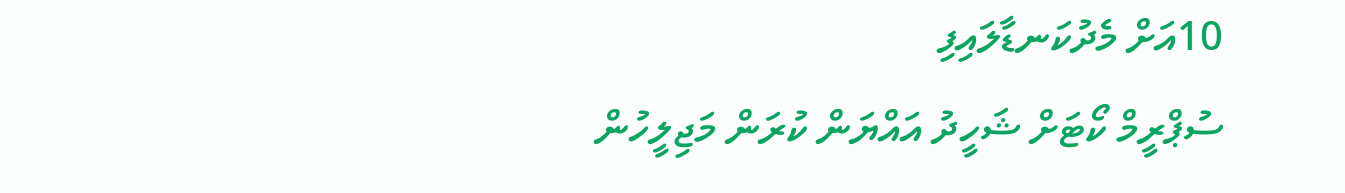10އަށް މެދުކަނޑާލައިފި
ސުޕްރީމް ކޯޓަށް ޝަހީދު އައްޔަން ކުރަން މަޖިލީހުން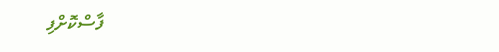ފާސްކޮށްފި